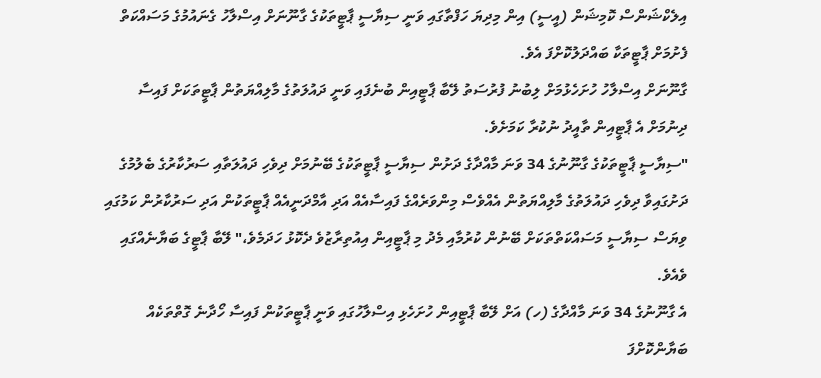އިލެކްޝަންސް ކޮމިޝަން (އީސީ) އިން މިދިޔަ ހަފްތާގައި ވަނީ ސިޔާސީ ޕާޓީތަކުގެ ގާނޫނަށް އިސްލާހު ގެނައުމުގެ މަސައްކަތް ފެށުމަށް ޕާޓީތަކާ ބައްދަލުކޮށްފަ އެވެ.
ގާނޫނަށް އިސްލާހު ހުށަހެޅުމަށް ލިބުނު ފުރުސަތު ލޭބާ ޕާޓީއިން ބުނެފައި ވަނީ ދައުލަތުގެ މާލިއްޔަތުން ޕާޓީތަކަށް ފައިސާ ދިނުމަށް އެ ޕާޓީއިން ތާއީދު ނުކުރާ ކަމަށެވެ.
"ސިޔާސީ ޕާޓީތަކުގެ ގާނޫނުގެ 34 ވަނަ މާއްދާގެ ދަށުން ސިޔާސީ ޕާޓީތަކުގެ ބޭނުމަށް ދިވެހި ދައުލަތާއި ސަރުކާރުގެ ބެލުމުގެ ދަށުގައިވާ ދިވެހި ދައުލަތުގެ މާލިއްޔަތުން އެއްވެސް މިންވަރެއްގެ ފައިސާއެއް އަދި އާމްދަނީއެއް ޕާޓީތަކުން އަދި ސަރުކާރުން ކަމުގައި ވިޔަސް ސިޔާސީ މަސައްކަތްތަކަށް ބޭނުން ކުރުމާއި މެދު މި ޕާޓީއިން އިއުތިރާޒުވެ ދެކޮޅު ހަދަމެވެ،" ލޭބާ ޕާޓީގެ ބަޔާނެއްގައި ވެއެވެ.
އެ ގާނޫނުގެ 34 ވަނަ މާއްދާގެ (ހ) އަށް ލޭބާ ޕާޓީއިން ހުށަހެޅި އިސްލާހުގައި ވަނީ ޕާޓީތަކުން ފައިސާ ހޯދާނެ ގޮތްތަކެއް ބަޔާންކޮށްފަ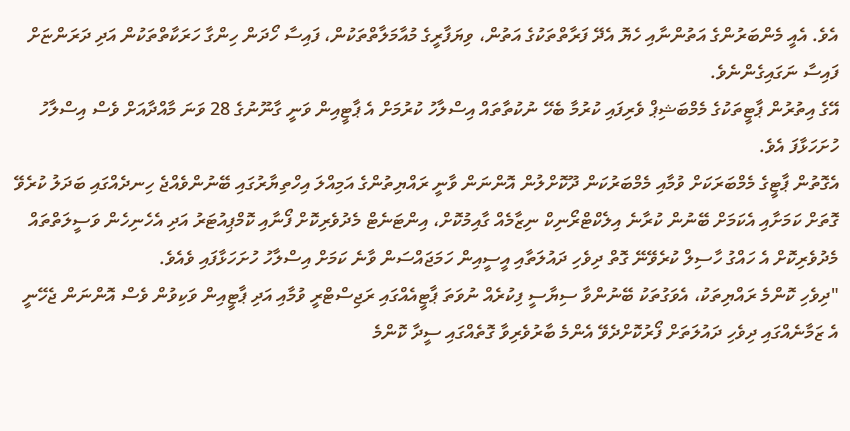އެވެ. އެއީ މެންބަރުންގެ އަތުންނާއި ހެޔޮ އެދޭ ފަރާތްތަކުގެ އަތުން، ވިޔަފާރީގެ މުއާމަލާތްތަކުން، ފައިސާ ހޯދަން ހިންގާ ހަރަކާތްތަކުން އަދި ދަރަންޏަށް ފައިސާ ނަގައިގެންނެވެ.
އޭގެ އިތުރުން ޕާޓީތަކުގެ މެމްބަޝިޕް ވެރިފައި ކުރުމާ ބެހޭ ނުކުތާތައް އިސްލާހު ކުރުމަށް އެ ޕާޓީއިން ވަނީ ގާނޫނުގެ 28 ވަނަ މާއްދާއަށް ވެސް އިސްލާހު ހުށަހަޅާފަ އެވެ.
އެގޮތުން ޕާޓީގެ މެމްބަރަކަށް ވުމާއި މެމްބަރުކަން ދޫކޮށްލުން އޮންނަން ވާނީ ރައްޔިތުންގެ އަމިއްލަ އިހްތިޔާރުގައި ބޭނުންވެއްޖެ ހިނދެއްގައި ބަދަލު ކުރެވޭ ގޮތަށް ކަމަށާއި އެކަމަށް ބޭނުން ކުރާނެ އިލެކްޓްރޯނިކް ނިޒާމެއް ގާއިމުކޮށް، އިންޓަނެޓް މެދުވެރިކޮށް ފޯނާއި ކޮމްޕިއުޓަރު އަދި އެހެނިހެން ވަސީލަތްތައް މެދުވެރިކޮށް އެ ހައްގު ހާސިލް ކުރެވޭނޭ ގޮތް ދިވެހި ދައުލަތާއި އީސީއިން ހަމަޖައްސަން ވާނެ ކަމަށް އިސްލާހު ހުށަހަޅާފައި ވެއެވެ.
"ދިވެހި ކޮންމެ ރައްޔިތަކު، އެވަގުތަކު ބޭނުންވާ ސިޔާސީ ފިކުރެއް ނުވަތަ ޕާޓީއެއްގައި ރަޖިސްޓްރީ ވުމާއި އަދި ޕާޓީއިން ވަކިވުން ވެސް އޮންނަން ޖެހޭނީ އެ ޒަމާނެއްގައި ދިވެހި ދައުލަތަށް ފޯރުކޮށްދެވޭ އެންމެ ބާރުވެރިވާ ގޮތެއްގައި ސީދާ ކޮންމެ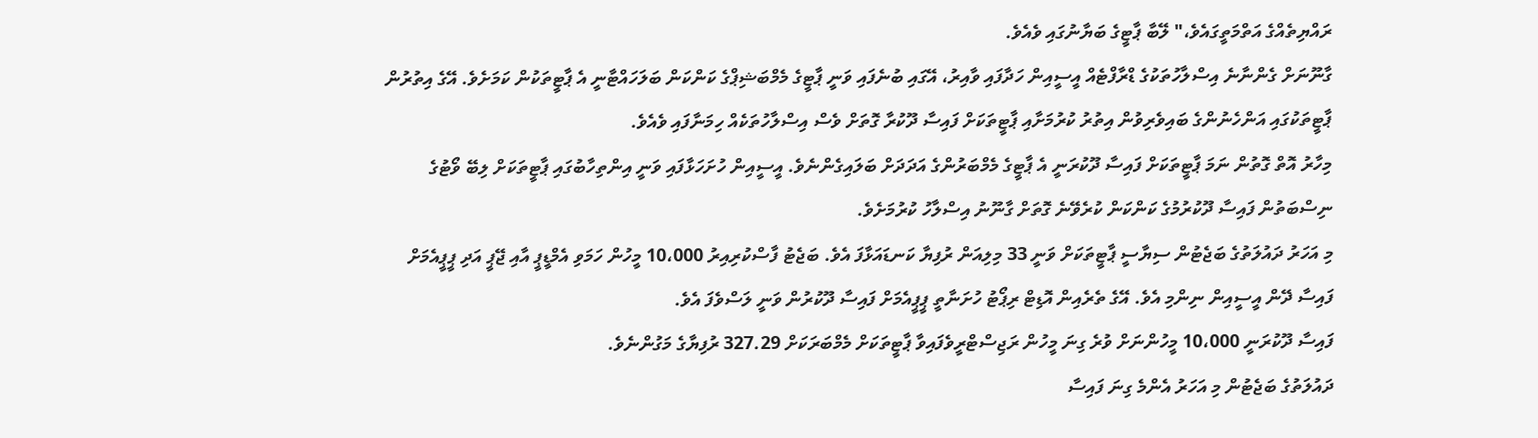ރައްޔިތެއްގެ އަތްމަތީގައެވެ،" ލޭބާ ޕާޓީގެ ބަޔާނުގައި ވެއެވެ.
ގާނޫނަށް ގެންނާނެ އިސްލާހުތަކުގެ ޑްރާފްޓެއް އީސީއިން ހަދާފައި ވާއިރު، އޭގައި ބުނެފައި ވަނީ ޕާޓީގެ މެމްބަޝިޕްގެ ކަންކަން ބަލަހައްޓާނީ އެ ޕާޓީތަކުން ކަމަށެވެ. އޭގެ އިތުރުން ޕާޓީތަކުގައި އަންހެނުންގެ ބައިވެރިވުން އިތުރު ކުރުމަށާއި ޕާޓީތަކަށް ފައިސާ ދޫކުރާ ގޮތަށް ވެސް އިސްލާހުތަކެއް ހިމަނާފައި ވެއެވެ.
މިހާރު އޮތް ގޮތުން ނަމަ ޕާޓީތަކަށް ފައިސާ ދޫކުރަނީ އެ ޕާޓީގެ މެމްބަރުންގެ އަދަދަށް ބަލައިގެންނެވެ. އީސީއިން ހުށަހަޅާފައި ވަނީ އިންތިހާބުގައި ޕާޓީތަކަށް ލިބޭ ވޯޓުގެ ނިސްބަތުން ފައިސާ ދޫކުރުމުގެ ކަންކަން ކުރެވޭނެ ގޮތަށް ގާނޫނު އިސްލާހު ކުރުމަށެވެ.
މި އަހަރު ދައުލަތުގެ ބަޖެޓުން ސިޔާސީ ޕާޓީތަކަށް ވަނީ 33 މިލިއަން ރުފިޔާ ކަނޑައަޅާފަ އެވެ. ބަޖެޓު ފާސްކުރިއިރު 10،000 މީހުން ހަމަވި އެމްޑީޕީ އާއި ޖޭޕީ އަދި ޕީޕީއެމަށް ފައިސާ ދޭން އީސީއިން ނިންމި އެވެ. އޭގެ ތެރެއިން އޮޑިޓް ރިޕޯޓު ހުށަނާތީ ޕީޕީއެމަށް ފައިސާ ދޫކުރުން ވަނީ ލަސްވެފަ އެވެ.
ފައިސާ ދޫކުރަނީ 10،000 މީހުންނަށް ވުރެ ގިނަ މީހުން ރަޖިސްޓްރީވެފައިވާ ޕާޓީތަކަށް މެމްބަރަކަށް 327.29 ރުފިޔާގެ މަގުންނެވެ.
ދައުލަތުގެ ބަޖެޓުން މި އަހަރު އެންމެ ގިނަ ފައިސާ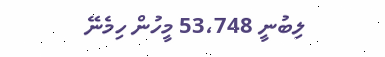ލިބުނީ 53،748 މީހުން ހިމެނޭ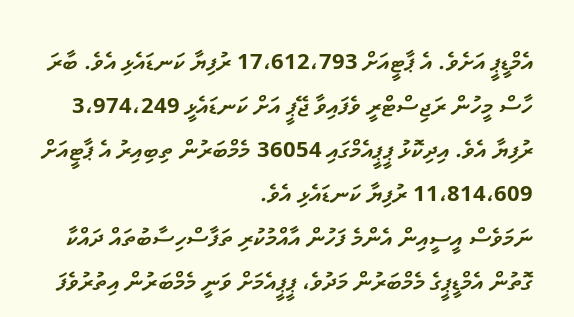އެމްޑީޕީ އަށެވެ. އެ ޕާޓީއަށް 17،612،793 ރުފިޔާ ކަނޑައެޅި އެވެ. ބާރަ ހާސް މީހުން ރަޖިސްޓްރީ ވެފައިވާ ޖޭޕީ އަށް ކަނޑައެޅީ 3،974،249 ރުފިޔާ އެވެ. އިދިކޮޅު ޕީޕީއެމްގައި 36054 މެމްބަރުން ތިބިއިރު އެ ޕާޓީއަށް 11،814،609 ރުފިޔާ ކަނޑައެޅި އެވެ.
ނަމަވެސް އީސީއިން އެންމެ ފަހުން އާއްމުކުރި ތަފާސްހިސާބުތައް ދައްކާ ގޮތުން އެމްޑީޕީގެ މެމްބަރުން މަދުވެ، ޕީޕީއެމަށް ވަނީ މެމްބަރުން އިތުރުވެފަ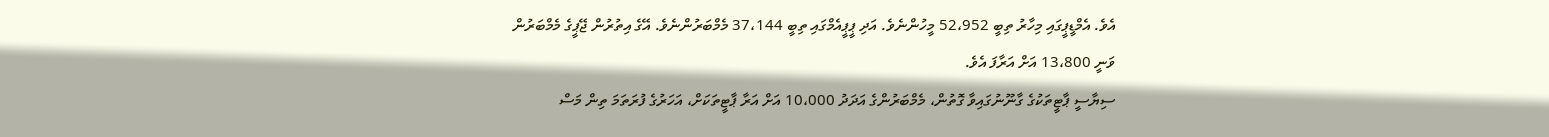އެވެ. އެމްޑީޕީގައި މިހާރު ތިބީ 52،952 މީހުންނެވެ. އަދި ޕީޕީއެމްގައި ތިބީ 37،144 މެމްބަރުންނެވެ. އޭގެ އިތުރުން ޖޭޕީގެ މެމްބަރުން ވަނީ 13،800 އަށް އަރާފަ އެވެ.
ސިޔާސީ ޕާޓީތަކުގެ ގާނޫނުގައިވާ ގޮތުން، މެމްބަރުންގެ އަދަދު 10،000 އަށް އަރާ ޕާޓީތަކަށް، އަހަރުގެ ފުރަތަމަ ތިން މަސް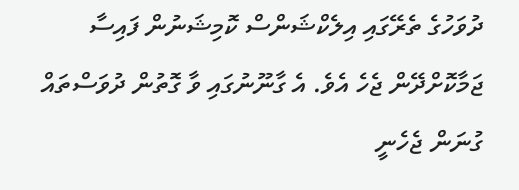ދުވަހުގެ ތެރޭގައި އިލެކްޝަންސް ކޮމިޝަނުން ފައިސާ ޖަމާކޮށްދޭން ޖެހެ އެވެ. އެ ގާނޫނުގައި ވާ ގޮތުން ދުވަސްތައް ގުނަން ޖެހެނީ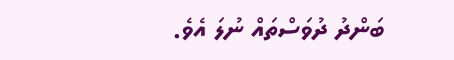ބަންދު ދުވަސްތައް ނުލަ އެވެ.